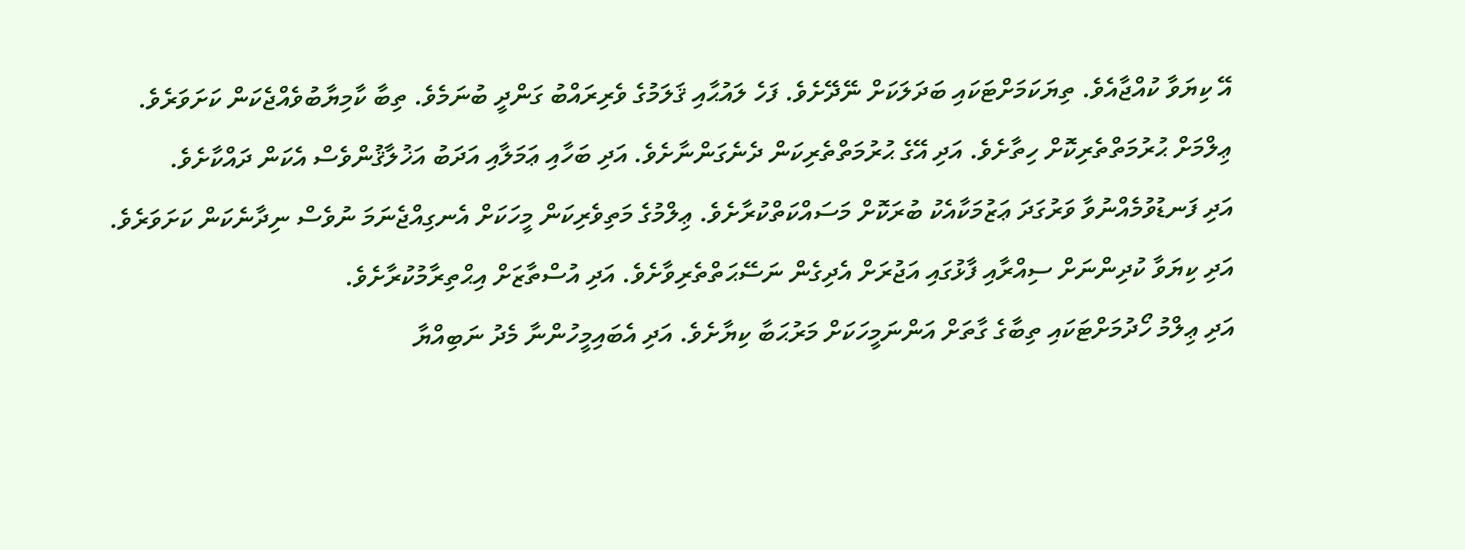އޭ ކިޔަވާ ކުއްޖާއެވެ. ތިޔަކަމަށްޓަކައި ބަދަލަކަށް ނޭދޭށެވެ. ފަހެ ލައުޙާއި ޤަލަމުގެ ވެރިރައްބު ގަންދީ ބުނަމެވެ. ތިބާ ކާމިޔާބުވެއްޖެކަން ކަށަވަރެވެ.
ޢިލްމަށް ޙުރުމަތްތެރިކޮށް ހިތާށެވެ. އަދި އޭގެ ޙުރުމަތްތެރިކަން ދެނެގަންނާށެވެ. އަދި ބަހާއި ޢަމަލާއި އަދަބު އަޚުލާޤުންވެސް އެކަން ދައްކާށެވެ.
އަދި ފަނޑުވުމެއްނުވާ ވަރުގަދަ ޢަޒުމަކާއެކު ބުރަކޮށް މަސައްކަތްކުރާށެވެ. ޢިލްމުގެ މަތިވެރިކަން މީހަކަށް އެނގިއްޖެނަމަ ނުވެސް ނިދާނެކަން ކަށަވަރެވެ.
އަދި ކިޔަވާ ކުދިންނަށް ސިއްރާއި ފާޅުގައި އަޖުރަށް އެދިގެން ނަސޭޙަތްތެރިވާށެވެ. އަދި އުސްތާޒަށް އިޙްތިރާމުކުރާށެވެ.
އަދި ޢިލްމު ހޯދުމަށްޓަކައި ތިބާގެ ގާތަށް އަންނަމީހަކަށް މަރުޙަބާ ކިޔާށެވެ. އަދި އެބައިމީހުންނާ މެދު ނަބިއްޔާ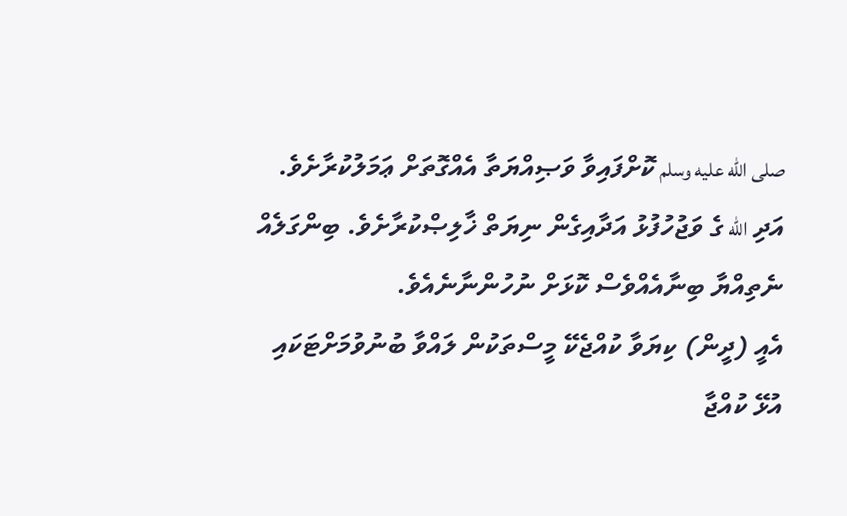صلى الله عليه وسلم ކޮށްފައިވާ ވަޞިއްޔަތާ އެއްގޮތަށް ޢަމަލުކުރާށެވެ.
އަދި الله ގެ ވަޖުހުފުޅު އަދާއިގެން ނިޔަތް ޚާލިޞްކުރާށެވެ. ބިންގަލެއް ނެތިއްޔާ ބިނާއެއްވެސް ކޮޅަށް ނުހުންނާނެއެވެ.
އެއީ (ދީން) ކިޔަވާ ކުއްޖެކޭ މީސްތަކުން ލައްވާ ބުނުވުމަށްޓަކައި އުޅޭ ކުއްޖާ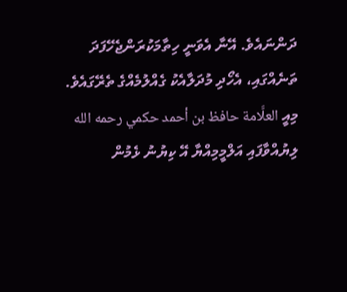ދަންނައެވެ. އޭނާ އެވަނީ ހިތާމަކުރަންޖެހޭފަދަ ތަނެއްގައި، އެހޯދި މުދަލާއެކު ގެއްލުމެއްގެ ތެރޭގައެވެ.
މިއީ العلَّامة حافظ بن أحمد حكمي رحمه الله ލިޔުއްވާފައި އަލްމީމިއްޔާ އޭ ކިޔުނު ޅެމުން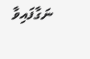ނަގާފައިވާ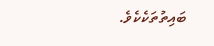ބައިތުތަކެކެވެ.